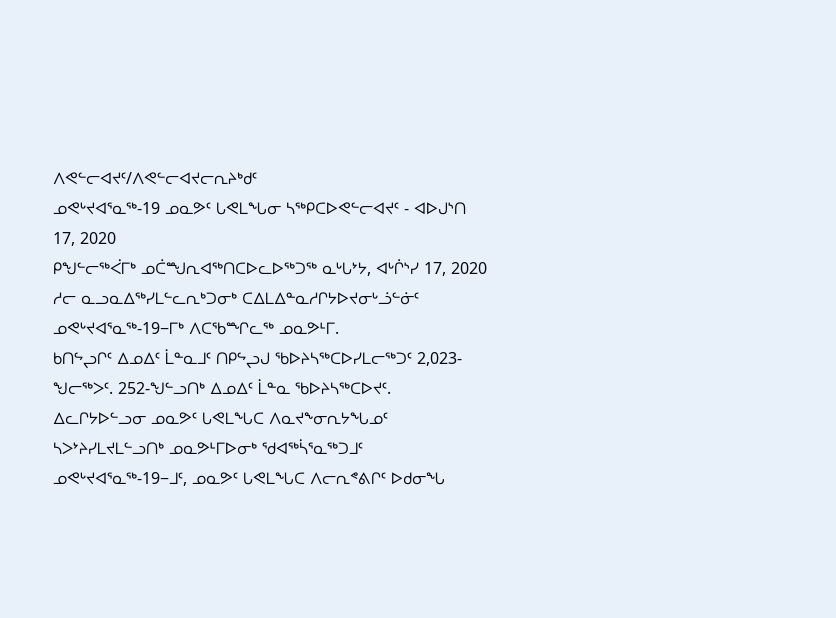ᐱᕙᓪᓕᐊᔪᑦ/ᐱᕙᓪᓕᐊᔪᓕᕆᔨᒃᑯᑦ
ᓄᕙᒡᔪᐊᕐᓇᖅ-19 ᓄᓇᕗᑦ ᒐᕙᒪᖓᓂ ᓴᖅᑭᑕᐅᕙᓪᓕᐊᔪᑦ - ᐊᐅᒍᔅᑎ 17, 2020
ᑭᖑᓪᓕᖅᐹᒥᒃ ᓄᑖᙳᕆᐊᖅᑎᑕᐅᓚᐅᖅᑐᖅ ᓇᒡᒐᔾᔭ, ᐊᒡᒌᔅᓯ 17, 2020
ᓱᓕ ᓇᓗᓇᐃᖅᓯᒪᓪᓚᕆᒃᑐᓂᒃ ᑕᐃᒪᐃᓐᓇᓱᒋᔭᐅᔪᓂᒡᓘᓪᓃᑦ ᓄᕙᒡᔪᐊᕐᓇᖅ-19−ᒥᒃ ᐱᑕᖃᙱᓚᖅ ᓄᓇᕗᒻᒥ.
ᑲᑎᖦᖢᒋᑦ ᐃᓄᐃᑦ ᒫᓐᓇᒧᑦ ᑎᑭᖦᖢᒍ ᖃᐅᔨᓴᖅᑕᐅᓯᒪᓕᖅᑐᑦ 2,023-ᖑᓕᖅᐳᑦ. 252-ᖑᓪᓗᑎᒃ ᐃᓄᐃᑦ ᒫᓐᓇ ᖃᐅᔨᓴᖅᑕᐅᔪᑦ.
ᐃᓚᒋᔭᐅᓪᓗᓂ ᓄᓇᕗᑦ ᒐᕙᒪᖓᑕ ᐱᓇᔪᖕᓂᕆᔭᖓᓄᑦ ᓴᐳᔾᔨᓯᒪᔪᒪᓪᓗᑎᒃ ᓄᓇᕗᒻᒥᐅᓂᒃ ᖁᐊᖅᓵᕐᓇᖅᑐᒧᑦ ᓄᕙᒡᔪᐊᕐᓇᖅ-19−ᒧᑦ, ᓄᓇᕗᑦ ᒐᕙᒪᖓᑕ ᐱᓕᕆᕝᕕᒋᑦ ᐅᑯᓂᖓ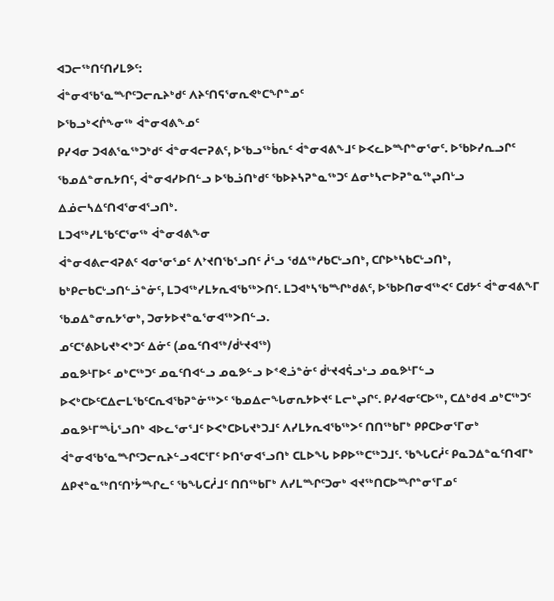ᐊᑐᓕᖅᑎᑦᑎᓯᒪᕗᑦ:
ᐋᓐᓂᐊᖃᕐᓇᙱᑦᑐᓕᕆᔨᒃᑯᑦ ᐱᔨᑦᑎᕋᕐᓂᕆᕙᒃᑕᖏᓐᓄᑦ
ᐅᖃᓗᒃᐸᒌᖕᓂᖅ ᐋᓐᓂᐊᕕᖕᓄᑦ
ᑭᓯᐊᓂ ᑐᐊᕕᕐᓇᖅᑐᒃᑯᑦ ᐋᓐᓂᐊᓕᕈᕕᑦ, ᐅᖃᓗᖅᑳᕆᑦ ᐋᓐᓂᐊᕕᖕᒧᑦ ᐅᐸᓚᐅᙱᓐᓂᕐᓂᑦ. ᐅᖃᐅᓯᕆᓗᒋᑦ ᖃᓄᐃᓐᓂᕆᔭᑎᑦ, ᐋᓐᓂᐊᓯᐅᑎᓪᓗ ᐅᖃᓘᑎᒃᑯᑦ ᖃᐅᔨᓴᕈᓐᓇᖅᑐᑦ ᐃᓂᒃᓴᓕᐅᕈᓐᓇᖅᖢᑎᒡᓗ ᐃᓅᓕᓴᐃᑦᑎᐊᕐᓂᐊᕐᓗᑎᒃ.
ᒪᑐᐊᖅᓯᒪᖃᑦᑕᕐᓂᖅ ᐋᓐᓂᐊᕕᖕᓂ
ᐋᓐᓂᐊᕕᓕᐊᕈᕕᑦ ᐊᓂᕐᓂᕐᓄᑦ ᐱᔾᔪᑎᖃᕐᓗᑎᑦ ᓲᕐᓗ ᖁᐃᖅᓱᑲᑕᒡᓗᑎᒃ, ᑕᒋᐅᒃᓴᑲᑕᒡᓗᑎᒃ, ᑲᒃᑭᓕᑲᑕᒡᓗᑎᓪᓘᓐᓃᑦ, ᒪᑐᐊᖅᓯᒪᔭᕆᐊᖃᖅᐳᑎᑦ. ᒪᑐᐊᒃᓴᖃᙱᒃᑯᕕᑦ, ᐅᖃᐅᑎᓂᐊᖅᐸᑦ ᑕᑯᔭᑦ ᐋᓐᓂᐊᕕᖕᒥ ᖃᓄᐃᓐᓂᕆᔭᕐᓂᒃ, ᑐᓂᔭᐅᔪᓐᓇᕐᓂᐊᖅᐳᑎᓪᓗ.
ᓄᑦᑕᕐᕕᐅᒐᔪᒃᐸᒃᑐᑦ ᐃᓃᑦ (ᓄᓇᑦᑎᐊᖅ/ᑰᒡᔪᐊᖅ)
ᓄᓇᕗᒻᒥᐅᑦ ᓄᒃᑕᖅᑐᑦ ᓄᓇᑦᑎᐊᓪᓗ ᓄᓇᕗᓪᓗ ᐅᕝᕙᓘᓐᓃᑦ ᑰᒡᔪᐊᕌᓗᒡᓗ ᓄᓇᕗᒻᒥᓪᓗ ᐅᐸᒃᑕᐅᑦᑕᐃᓕᒪᖃᑦᑕᕆᐊᖃᕈᓐᓃᖅᐳᑦ ᖃᓄᐃᓕᖓᓂᕆᔭᐅᔪᑦ ᒪᓕᒃᖢᒋᑦ. ᑭᓯᐊᓂᑦᑕᐅᖅ, ᑕᐃᒃᑯᐊ ᓄᒃᑕᖅᑐᑦ ᓄᓇᕗᒻᒥᙶᕐᓗᑎᒃ ᐊᐅᓚᕐᓂᕐᒧᑦ ᐅᐸᒃᑕᐅᒐᔪᒃᑐᒧᑦ ᐱᓯᒪᔭᕆᐊᖃᖅᐳᑦ ᑎᑎᖅᑲᒥᒃ ᑭᑭᑕᐅᓂᕐᒥᓂᒃ ᐋᓐᓂᐊᖃᕐᓇᙱᑦᑐᓕᕆᔨᓪᓗᐊᑕᕐᒥᑦ ᐅᑎᕐᓂᐊᕐᓗᑎᒃ ᑕᒪᐅᖓ ᐅᑭᐅᖅᑕᖅᑐᒧᑦ. ᖃᖓᑕᓲᑦ ᑭᓇᑐᐃᓐᓇᑦᑎᐊᒥᒃ ᐃᑭᔪᓐᓇᖅᑎᑦᑎᔾᔮᙱᓚᑦ ᖃᖓᑕᓲᒧᑦ ᑎᑎᖅᑲᒥᒃ ᐱᓯᒪᙱᑦᑐᓂᒃ ᐊᔪᖅᑎᑕᐅᙱᓐᓂᕐᒥᓄᑦ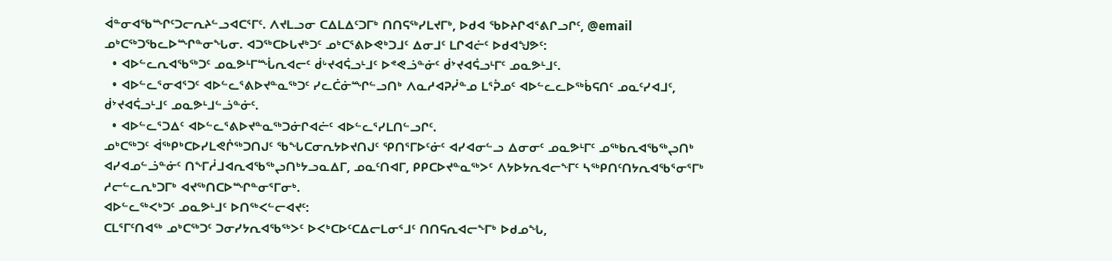ᐋᓐᓂᐊᖃᙱᑦᑐᓕᕆᔨᓪᓗᐊᑕᕐᒥᑦ. ᐱᔪᒪᓗᓂ ᑕᐃᒪᐃᑦᑐᒥᒃ ᑎᑎᕋᖅᓯᒪᔪᒥᒃ, ᐅᑯᐊ ᖃᐅᔨᒋᐊᕐᕕᒋᓗᒋᑦ, @email ᓄᒃᑕᖅᑐᖃᓚᐅᙱᓐᓂᖓᓂ. ᐊᑐᖅᑕᐅᒐᔪᒃᑐᑦ ᓄᒃᑕᕐᕕᐅᕙᒃᑐᒧᑦ ᐃᓂᒧᑦ ᒪᒋᐊᓖᑦ ᐅᑯᐊᖑᕗᑦ:
  • ᐊᐅᓪᓚᕆᐊᖃᖅᑐᑦ ᓄᓇᕗᒻᒥᙶᕆᐊᓕᑦ ᑰᒡᔪᐊᕌᓗᒻᒧᑦ ᐅᕝᕙᓘᓐᓃᑦ ᑰᔾᔪᐊᕌᓗᒻᒥᑦ ᓄᓇᕗᒻᒧᑦ.
  • ᐊᐅᓪᓚᕐᓂᐊᕐᑐᑦ ᐊᐅᓪᓚᕐᕕᐅᔪᓐᓇᖅᑐᑦ ᓯᓚᑖᓃᙱᓪᓗᑎᒃ ᐱᓇᓱᐊᕈᓰᓐᓄ ᒪᕐᕉᓄᑦ ᐊᐅᓪᓚᓚᐅᖅᑳᕋᑎᑦ ᓄᓇᑦᓯᐊᒧᑦ, ᑰᔾᔪᐊᕌᓗᒻᒧᑦ ᓄᓇᕗᒻᒧᓪᓘᓐᓃᑦ.
  • ᐊᐅᓪᓚᕐᑐᐃᑦ ᐊᐅᓪᓚᕐᕕᐅᔪᓐᓇᖅᑐᓃᒋᐊᓖᑦ ᐊᐅᓪᓚᕐᓯᒪᑎᓪᓗᒋᑦ.
ᓄᒃᑕᖅᑐᑦ ᐋᖅᑭᒃᑕᐅᓯᒪᕙᒌᖅᑐᑎᒍᑦ ᖃᖓᑕᓂᕆᔭᐅᔪᑎᒍᑦ ᕿᑎᕐᒥᐅᑦᓃᑦ ᐊᓯᐊᓂᓪᓗ ᐃᓂᓂᑦ ᓄᓇᕗᒻᒥᑦ ᓄᖅᑲᕆᐊᖃᖅᖢᑎᒃ ᐊᓯᐊᓄᓪᓘᓐᓃᑦ ᑎᖕᒥᓲᒧᐊᕆᐊᖃᖅᖢᑎᒃᔭᓗᓇᐃᒥ, ᓄᓇᑦᑎᐊᒥ, ᑭᑭᑕᐅᔪᓐᓇᖅᐳᑦ ᐱᔭᐅᔭᕆᐊᓕᖕᒥᑦ ᓴᖅᑭᑎᑦᑎᔭᕆᐊᖃᕐᓂᕐᒥᒃ ᓱᓕᓪᓚᕆᒃᑐᒥᒃ ᐊᔪᖅᑎᑕᐅᙱᓐᓂᕐᒥᓂᒃ.
ᐊᐅᓪᓚᖅᐸᒃᑐᑦ ᓄᓇᕗᒻᒧᑦ ᐅᑎᖅᐸᓪᓕᐊᔪᑦ:
ᑕᒪᕐᒥᑦᑎᐊᖅ ᓄᒃᑕᖅᑐᑦ ᑐᓂᓯᔭᕆᐊᖃᖅᐳᑦ ᐅᐸᒃᑕᐅᑦᑕᐃᓕᒪᓂᕐᒧᑦ ᑎᑎᕋᕆᐊᓕᖕᒥᒃ ᐅᑯᓄᖓ,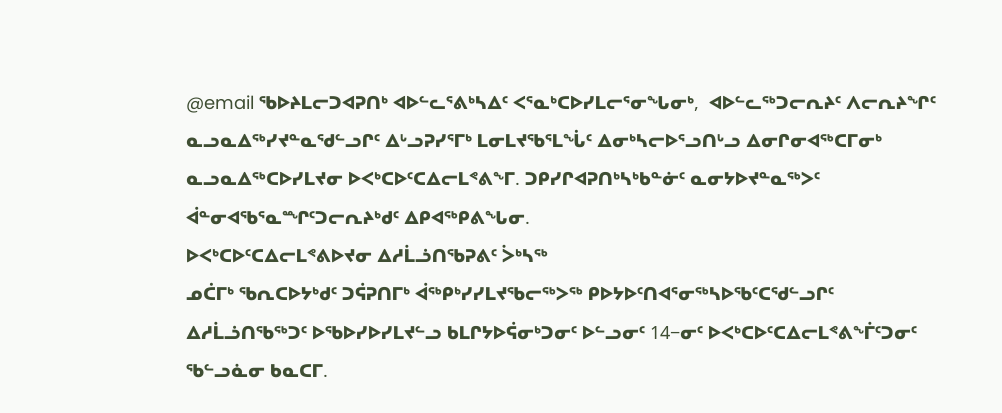@email ᖃᐅᔨᒪᓕᑐᐊᕈᑎᒃ ᐊᐅᓪᓚᕐᕕᒃᓴᐃᑦ ᐸᕐᓇᒃᑕᐅᓯᒪᓕᕐᓂᖓᓂᒃ,  ᐊᐅᓪᓚᖅᑐᓕᕆᔨᑦ ᐱᓕᕆᔨᖏᑦ ᓇᓗᓇᐃᖅᓯᔪᓐᓇᖁᓪᓗᒋᑦ ᐃᒡᓗᕈᓯᕐᒥᒃ ᒪᓂᒪᔪᖃᕐᒪᖔᑦ ᐃᓂᒃᓴᓕᐅᕐᓗᑎᒡᓗ ᐃᓂᒋᓂᐊᖅᑕᒥᓂᒃ ᓇᓗᓇᐃᖅᑕᐅᓯᒪᔪᓂ ᐅᐸᒃᑕᐅᑦᑕᐃᓕᒪᕝᕕᖕᒥ. ᑐᑭᓯᒋᐊᕈᑎᒃᓴᒃᑲᓐᓃᑦ ᓇᓂᔭᐅᔪᓐᓇᖅᐳᑦ ᐋᓐᓂᐊᖃᕐᓇᙱᑦᑐᓕᕆᔨᒃᑯᑦ ᐃᑭᐊᖅᑭᕕᖓᓂ.
ᐅᐸᒃᑕᐅᑦᑕᐃᓕᒪᕝᕕᐅᔪᓂ ᐃᓱᒫᓘᑎᖃᕈᕕᑦ ᐴᒃᓴᖅ
ᓄᑖᒥᒃ ᖃᕆᑕᐅᔭᒃᑯᑦ ᑐᕌᕈᑎᒥᒃ ᐋᖅᑭᒃᓯᓯᒪᔪᖃᓕᖅᐳᖅ ᑭᐅᔭᐅᑦᑎᐊᕐᓂᖅᓴᐅᖃᑦᑕᖁᓪᓗᒋᑦ ᐃᓱᒫᓘᑎᖃᖅᑐᑦ ᐅᖃᐅᓯᐅᓯᒪᔪᓪᓗ ᑲᒪᒋᔭᐅᕌᓂᒃᑐᓂᑦ ᐅᓪᓗᓂᑦ 14−ᓂᑦ ᐅᐸᒃᑕᐅᑦᑕᐃᓕᒪᕝᕕᖕᒦᑦᑐᓂᑦ ᖃᓪᓗᓈᓂ ᑲᓇᑕᒥ.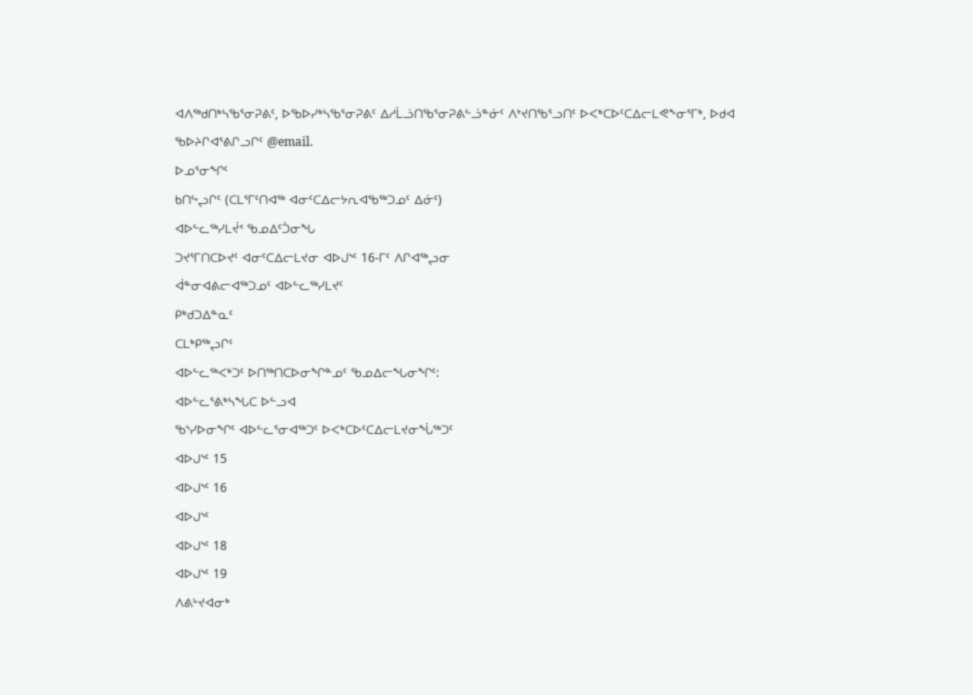ᐊᐱᖅᑯᑎᒃᓴᖃᕐᓂᕈᕕᑦ, ᐅᖃᐅᓯᒃᓴᖃᕐᓂᕈᕕᑦ ᐃᓱᒫᓘᑎᖃᕐᓂᕈᕕᓪᓘᓐᓃᑦ ᐱᔾᔪᑎᖃᕐᓗᑎᑦ ᐅᐸᒃᑕᐅᑦᑕᐃᓕᒪᕙᖕᓂᕐᒥᒃ, ᐅᑯᐊ ᖃᐅᔨᒋᐊᕐᕕᒋᓗᒋᑦ @email.
ᐅᓄᕐᓂᖏᑦ
ᑲᑎᖦᖢᒋᑦ (ᑕᒪᕐᒥᑦᑎᐊᖅ ᐊᓂᑦᑕᐃᓕᔭᕆᐊᖃᖅᑐᓄᑦ ᐃᓃᑦ)
ᐊᐅᓪᓚᖅᓯᒪᔫᑉ ᖃᓄᐃᑦᑑᓂᖓ
ᑐᔪᕐᒥᑎᑕᐅᔪᑦ ᐊᓂᑦᑕᐃᓕᒪᔪᓂ ᐊᐅᒍᔅᑦ 16-ᒥᑦ ᐱᒋᐊᖅᖢᓂ
ᐋᓐᓂᐊᕕᓕᐊᖅᑐᓄᑦ ᐊᐅᓪᓚᖅᓯᒪᔪᑦ
ᑭᒃᑯᑐᐃᓐᓇᑦ
ᑕᒪᒃᑭᖅᖢᒋᑦ
ᐊᐅᓪᓚᖅᐸᒃᑐᑦ ᐅᑎᖅᑎᑕᐅᓂᖏᓐᓄᑦ ᖃᓄᐃᓕᖓᓂᖏᑦ:
ᐊᐅᓪᓚᕐᕕᒃᓴᖓᑕ ᐅᓪᓗᐊ
ᖃᔅᓯᐅᓂᖏᑦ ᐊᐅᓪᓚᕐᓂᐊᖅᑐᑦ ᐅᐸᒃᑕᐅᑦᑕᐃᓕᒪᔪᓂᖔᖅᑐᑦ
ᐊᐅᒍᔅᑦ 15
ᐊᐅᒍᔅᑦ 16
ᐊᐅᒍᔅᑦ
ᐊᐅᒍᔅᑦ 18
ᐊᐅᒍᔅᑦ 19
ᐱᕕᒡᔪᐊᓂᒃ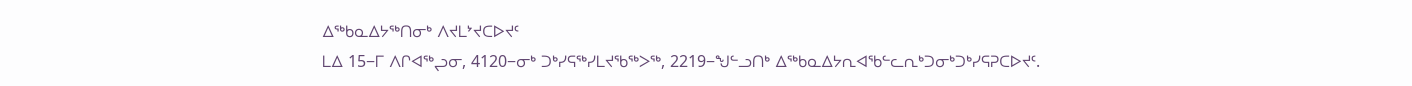ᐃᖅᑲᓇᐃᔭᖅᑎᓂᒃ ᐱᔪᒪᔾᔪᑕᐅᔪᑦ
ᒪᐃ 15−ᒥ ᐱᒋᐊᖅᖢᓂ, 4120−ᓂᒃ ᑐᒃᓯᕋᖅᓯᒪᔪᖃᖅᐳᖅ, 2219−ᖑᓪᓗᑎᒃ ᐃᖅᑲᓇᐃᔭᕆᐊᖃᓪᓚᕆᒃᑐᓂᒃᑐᒃᓯᕋᕈᑕᐅᔪᑦ.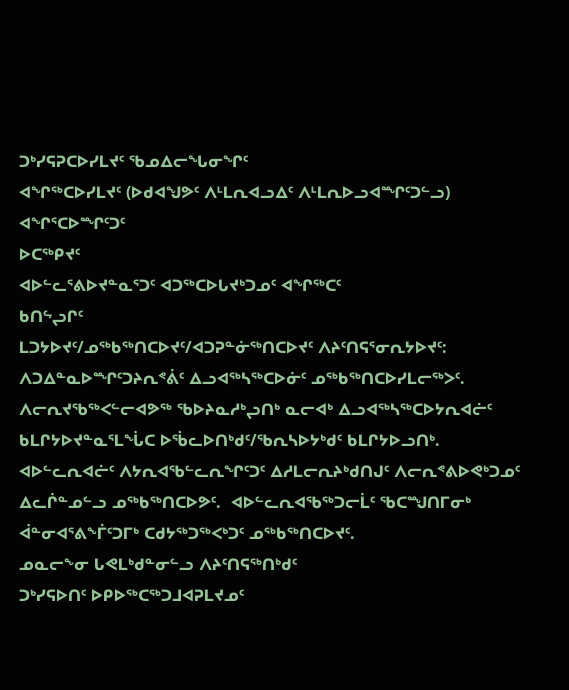ᑐᒃᓯᕋᕈᑕᐅᓯᒪᔪᑦ ᖃᓄᐃᓕᖓᓂᖏᑦ
ᐊᖏᖅᑕᐅᓯᒪᔪᑦ (ᐅᑯᐊᖑᕗᑦ ᐱᒻᒪᕆᐊᓗᐃᑦ ᐱᒻᒪᕆᐅᓗᐊᙱᑦᑐᓪᓗ)
ᐊᖏᕐᑕᐅᙱᑦᑐᑦ
ᐅᑕᖅᑭᔪᑦ
ᐊᐅᓪᓚᕐᕕᐅᔪᓐᓇᕐᑐᑦ ᐊᑐᖅᑕᐅᒐᔪᒃᑐᓄᑦ ᐊᖏᖅᑕᑦ
ᑲᑎᖦᖢᒋᑦ
ᒪᑐᔭᐅᔪᑦ/ᓄᖅᑲᖅᑎᑕᐅᔪᑦ/ᐊᑐᕈᓐᓃᖅᑎᑕᐅᔪᑦ ᐱᔨᑦᑎᕋᕐᓂᕆᔭᐅᔪᑦ:
ᐱᑐᐃᓐᓇᐅᙱᑦᑐᔨᕆᕝᕖᑦ ᐃᓗᐊᖅᓴᖅᑕᐅᓃᑦ ᓄᖅᑲᖅᑎᑕᐅᓯᒪᓕᖅᐳᑦ. ᐱᓕᕆᔪᖃᖅᐸᓪᓕᐊᕗᖅ ᖃᐅᔨᓇᓱᒃᖢᑎᒃ ᓇᓕᐊᒃ ᐃᓗᐊᖅᓴᖅᑕᐅᔭᕆᐊᓖᑦ ᑲᒪᒋᔭᐅᔪᓐᓇᕐᒪᖔᑕ ᐅᖄᓚᐅᑎᒃᑯᑦ/ᖃᕆᓴᐅᔭᒃᑯᑦ ᑲᒪᒋᔭᐅᓗᑎᒃ.
ᐊᐅᓪᓚᕆᐊᓖᑦ ᐱᔭᕆᐊᖃᓪᓚᕆᖏᑦᑐᑦ ᐃᓱᒪᓕᕆᔨᒃᑯᑎᒍᑦ ᐱᓕᕆᕝᕕᐅᕙᒃᑐᓄᑦ ᐃᓚᒌᓐᓄᓪᓗ ᓄᖅᑲᖅᑎᑕᐅᕗᑦ.  ᐊᐅᓪᓚᕆᐊᖃᖅᑐᓕᒫᑦ ᖃᑕᙳᑎᒥᓂᒃ ᐋᓐᓂᐊᕐᕕᖕᒦᑦᑐᒥᒃ ᑕᑯᔭᖅᑐᖅᐸᒃᑐᑦ ᓄᖅᑲᖅᑎᑕᐅᔪᑦ.
ᓄᓇᓕᖕᓂ ᒐᕙᒪᒃᑯᓐᓂᓪᓗ ᐱᔨᑦᑎᕋᖅᑎᒃᑯᑦ
ᑐᒃᓯᕋᐅᑎᑦ ᐅᑭᐅᖅᑕᖅᑐᒧᐊᕈᒪᔪᓄᑦ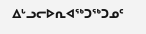ᐃᒡᓗᓕᐅᕆᐊᖅᑐᖅᑐᓄᑦ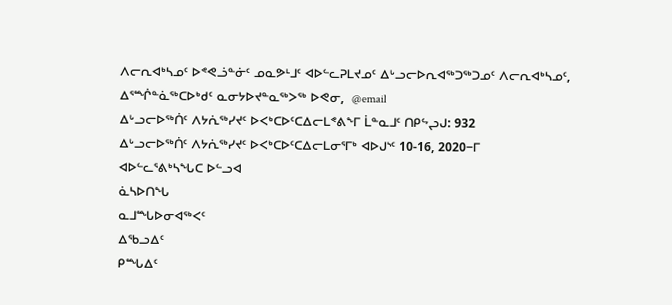ᐱᓕᕆᐊᒃᓴᓄᑦ ᐅᕝᕙᓘᓐᓃᑦ ᓄᓇᕗᒻᒧᑦ ᐊᐅᓪᓚᕈᒪᔪᓄᑦ ᐃᒡᓗᓕᐅᕆᐊᖅᑐᖅᑐᓄᑦ ᐱᓕᕆᐊᒃᓴᓄᑦ, ᐃᕐᙲᓐᓈᖅᑕᐅᒃᑯᑦ ᓇᓂᔭᐅᔪᓐᓇᖅᐳᖅ ᐅᕙᓂ,  @email
ᐃᒡᓗᓕᐅᖅᑏᑦ ᐱᔭᕇᖅᓯᔪᑦ ᐅᐸᒃᑕᐅᑦᑕᐃᓕᒪᕝᕕᖕᒥ ᒫᓐᓇᒧᑦ ᑎᑭᖦᖢᒍ: 932
ᐃᒡᓗᓕᐅᖅᑏᑦ ᐱᔭᕇᖅᓯᔪᑦ ᐅᐸᒃᑕᐅᑦᑕᐃᓕᒪᓂᕐᒥᒃ ᐊᐅᒍᔅᑦ 10-16, 2020−ᒥ
ᐊᐅᓪᓚᕐᕕᒃᓴᖓᑕ ᐅᓪᓗᐊ
ᓈᓴᐅᑎᖓ
ᓇᒧᙵᐅᓂᐊᖅᐸᑦ
ᐃᖃᓗᐃᑦ
ᑭᙵᐃᑦ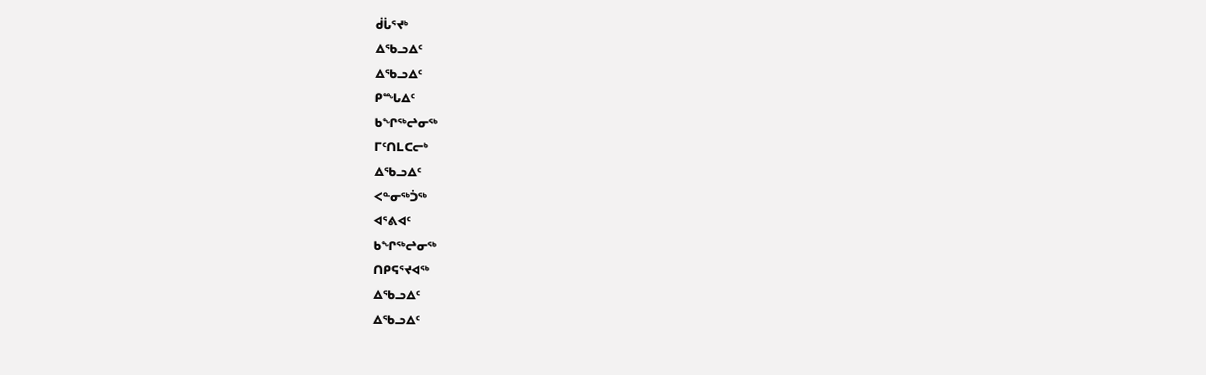ᑰᒑᕐᔪᒃ
ᐃᖃᓗᐃᑦ
ᐃᖃᓗᐃᑦ
ᑭᙵᐃᑦ
ᑲᖏᖅᖠᓂᖅ
ᒥᑦᑎᒪᑕᓕᒃ
ᐃᖃᓗᐃᑦ
ᐸᓐᓂᖅᑑᖅ
ᐊᕐᕕᐊᑦ
ᑲᖏᖅᖠᓂᖅ
ᑎᑭᕋᕐᔪᐊᖅ
ᐃᖃᓗᐃᑦ
ᐃᖃᓗᐃᑦ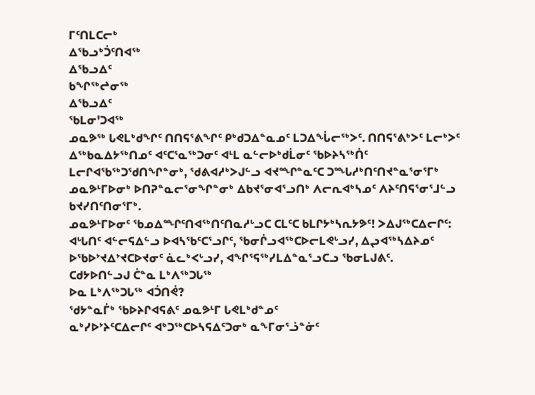ᒥᑦᑎᒪᑕᓕᒃ
ᐃᖃᓗᒃᑑᑦᑎᐊᖅ
ᐃᖃᓗᐃᑦ
ᑲᖏᖅᖠᓂᖅ
ᐃᖃᓗᐃᑦ
ᖃᒪᓂ'ᑐᐊᖅ
ᓄᓇᕗᖅ ᒐᕙᒪᒃᑯᖏᑦ ᑎᑎᕋᕐᕕᖏᑦ ᑭᒃᑯᑐᐃᓐᓇᓄᑦ ᒪᑐᐃᖔᓕᖅᐳᑦ. ᑎᑎᕋᕐᕕᒃᐳᑦ ᒪᓕᒃᐳᑦ ᐃᖅᑲᓇᐃᔭᖅᑎᓄᑦ ᐊᑦᑕᕐᓇᖅᑐᓂᑦ ᐊᒻᒪ ᓇᓪᓕᐅᒃᑯᒫᓂᑦ ᖃᐅᔨᓴᖅᑏᑦ ᒪᓕᒋᐊᖃᖅᑐᖁᑎᖏᓐᓂᒃ, ᖁᕕᐊᓱᒃᐳᒍᓪᓗ ᐊᔪᙱᓐᓇᑦᑕ ᑐᙵᓱᒃᑎᑦᑎᔪᓐᓇᕐᓂᕐᒥᒃ ᓄᓇᕗᒻᒥᐅᓂᒃ ᐅᑎᕈᓐᓇᓕᕐᓂᖏᓐᓂᒃ ᐃᑲᔪᕐᓂᐊᕐᓗᑎᒃ ᐱᓕᕆᐊᒃᓴᓄᑦ ᐱᔨᑦᑎᕋᕐᓂᕐᒧᓪᓗ ᑲᔪᓯᑎᑦᑎᓂᕐᒥᒃ.
ᓄᓇᕗᒻᒥᐅᓂᑦ ᖃᓄᐃᙱᑦᑎᐊᖅᑎᑦᑎᓇᓱᒡᓗᑕ ᑕᒪᑦᑕ ᑲᒪᒋᔭᒃᓴᕆᔭᕗᑦ! ᐳᐃᒍᖅᑕᐃᓕᒋᑦ: ᐊᒡᒐᑎᑦ ᐊᓪᓕᕋᐃᓪᓗ ᐅᐊᓴᖃᑦᑕᕐᓗᒋᑦ, ᖃᓂᒌᓗᐊᖅᑕᐅᓕᒪᕙᒡᓗᓯ, ᐃᖢᐊᖅᓴᐃᔨᓄᑦ ᐅᖃᐅᔾᔪᐃᔾᔪᑕᐅᔪᓂᑦ ᓈᓚᒃᐸᒡᓗᓯ, ᐊᖏᕐᕋᖅᓯᒪᐃᓐᓇᕐᓗᑕᓗ ᖃᓂᒪᒍᕕᑦ.
ᑕᑯᔭᐅᑎᓪᓗᒍ ᑖᓐᓇ ᒪᒃᐱᖅᑐᒐᖅ
ᐅᓇ ᒪᒃᐱᖅᑐᒐᖅ ᐊᑑᑎᕚ?
ᖁᔭᓐᓇᒦᒃ ᖃᐅᔨᒋᐊᕋᕕᑦ ᓄᓇᕗᒻᒥ ᒐᕙᒪᒃᑯᓐᓄᑦ
ᓇᒃᓯᐅᔾᔨᑦᑕᐃᓕᒋᑦ ᐊᒃᑐᖅᑕᐅᓴᕋᐃᑦᑐᓂᒃ ᓇᖕᒥᓂᕐᓘᓐᓃᑦ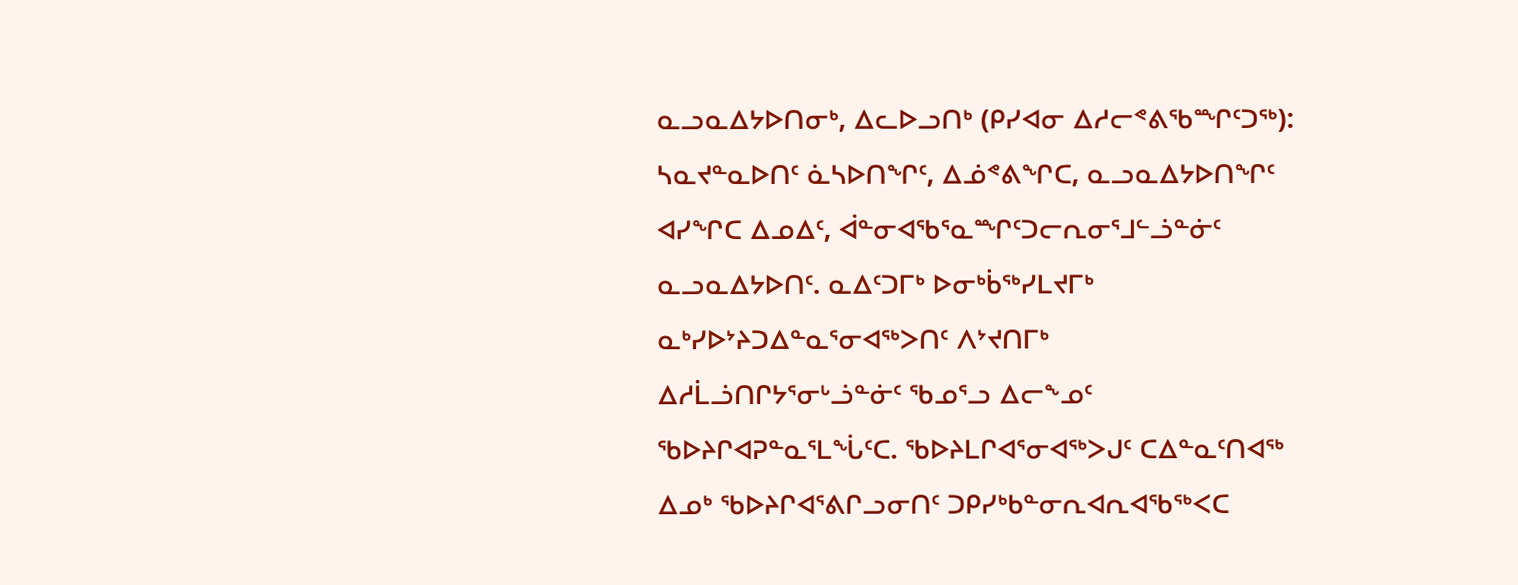ᓇᓗᓇᐃᔭᐅᑎᓂᒃ, ᐃᓚᐅᓗᑎᒃ (ᑭᓯᐊᓂ ᐃᓱᓕᕝᕕᖃᙱᑦᑐᖅ): ᓴᓇᔪᓐᓇᐅᑎᑦ ᓈᓴᐅᑎᖏᑦ, ᐃᓅᕝᕕᖏᑕ, ᓇᓗᓇᐃᔭᐅᑎᖏᑦ ᐊᓯᖏᑕ ᐃᓄᐃᑦ, ᐋᓐᓂᐊᖃᕐᓇᙱᑦᑐᓕᕆᓂᕐᒧᓪᓘᓐᓃᑦ ᓇᓗᓇᐃᔭᐅᑎᑦ. ᓇᐃᑦᑐᒥᒃ ᐅᓂᒃᑳᖅᓯᒪᔪᒥᒃ ᓇᒃᓯᐅᔾᔨᑐᐃᓐᓇᕐᓂᐊᖅᐳᑎᑦ ᐱᔾᔪᑎᒥᒃ ᐃᓱᒫᓘᑎᒋᔭᕐᓂᒡᓘᓐᓃᑦ ᖃᓄᕐᓗ ᐃᓕᖕᓄᑦ ᖃᐅᔨᒋᐊᕈᓐᓇᕐᒪᖔᑦᑕ. ᖃᐅᔨᒪᒋᐊᕐᓂᐊᖅᐳᒍᑦ ᑕᐃᓐᓇᑦᑎᐊᖅ ᐃᓄᒃ ᖃᐅᔨᒋᐊᕐᕕᒋᓗᓂᑎᑦ ᑐᑭᓯᒃᑲᓐᓂᕆᐊᕆᐊᖃᖅᐸᑕ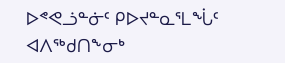ᐅᕝᕙᓘᓐᓃᑦ ᑭᐅᔪᓐᓇᕐᒪᖔᑦ ᐊᐱᖅᑯᑎᖕᓂᒃ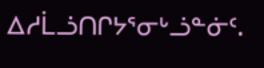ᐃᓱᒫᓘᑎᒋᔭᕐᓂᒡᓘᓐᓃᑦ.